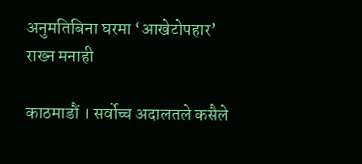अनुमतिबिना घरमा ‘आखेटोपहार’ राख्न मनाही

काठमाडौं । सर्वोच्च अदालतले कसैले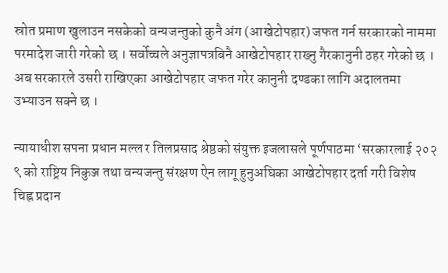स्रोत प्रमाण खुलाउन नसकेको वन्यजन्तुको कुनै अंग (आखेटोपहार) जफत गर्न सरकारको नाममा परमादेश जारी गरेको छ । सर्वोच्चले अनुज्ञापत्रबिनै आखेटोपहार राख्नु गैरकानुनी ठहर गरेको छ । अब सरकारले उसरी राखिएका आखेटोपहार जफत गरेर कानुनी दण्डका लागि अदालतमा उभ्याउन सक्ने छ ।

न्यायाधीश सपना प्रधान मल्ल र तिलप्रसाद श्रेष्ठको संयुक्त इजलासले पूर्णपाठमा ‘सरकारलाई २०२ ९ को राष्ट्रिय निकुञ्ज तथा वन्यजन्तु संरक्षण ऐन लागू हुनुअघिका आखेटोपहार दर्ता गरी विशेष चिह्न प्रदान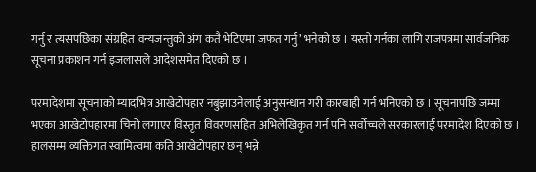गर्नु र त्यसपछिका संग्रहित वन्यजन्तुको अंग कतै भेटिएमा जफत गर्नु’ भनेको छ । यस्तो गर्नका लागि राजपत्रमा सार्वजनिक सूचना प्रकाशन गर्न इजलासले आदेशसमेत दिएको छ ।

परमादेशमा सूचनाको म्यादभित्र आखेटोपहार नबुझाउनेलाई अनुसन्धान गरी कारबाही गर्न भनिएको छ । सूचनापछि जम्मा भएका आखेटोपहारमा चिनो लगाएर विस्तृत विवरणसहित अभिलेखिकृत गर्न पनि सर्वोच्चले सरकारलाई परमादेश दिएको छ । हालसम्म व्यक्तिगत स्वामित्वमा कति आखेटोपहार छन् भन्ने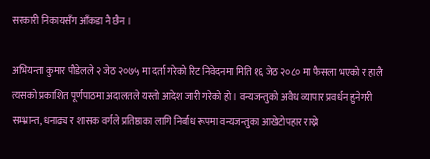सरकारी निकायसँग आँकडा नै छैन ।

अभियन्ता कुमार पौडेलले २ जेठ २०७५ मा दर्ता गरेको रिट निवेदनमा मिति १६ जेठ २०८० मा फैसला भएको र हालै त्यसको प्रकाशित पूर्णपाठमा अदालतले यस्तो आदेश जारी गरेको हो । वन्यजन्तुको अवैध व्यापार प्रवर्धन हुनेगरी सम्भ्रान्त, धनाढ्य र शासक वर्गले प्रतिष्ठाका लागि निर्बाध रूपमा वन्यजन्तुका आखेटोपहार राख्ने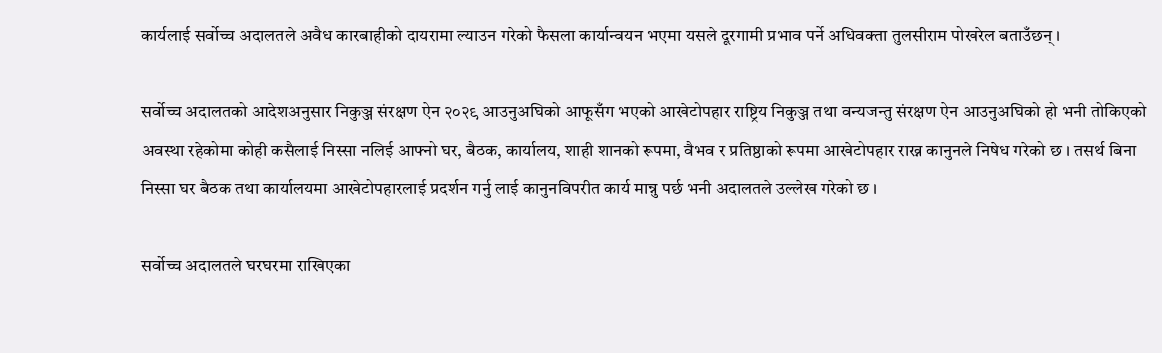कार्यलाई सर्वोच्च अदालतले अवैध कारबाहीको दायरामा ल्याउन गरेको फैसला कार्यान्वयन भएमा यसले दूरगामी प्रभाव पर्ने अधिवक्ता तुलसीराम पोखरेल बताउँछन् ।

सर्वोच्च अदालतको आदेशअनुसार निकुञ्ज संरक्षण ऐन २०२९ आउनुअघिको आफूसँग भएको आखेटोपहार राष्ट्रिय निकुञ्ज तथा वन्यजन्तु संरक्षण ऐन आउनुअघिको हो भनी तोकिएको अवस्था रहेकोमा कोही कसैलाई निस्सा नलिई आफ्नो घर, बैठक, कार्यालय, शाही शानको रूपमा, वैभव र प्रतिष्ठाको रूपमा आखेटोपहार राख्न कानुनले निषेध गरेको छ । तसर्थ बिना निस्सा घर बैठक तथा कार्यालयमा आखेटोपहारलाई प्रदर्शन गर्नु लाई कानुनविपरीत कार्य मान्नु पर्छ भनी अदालतले उल्लेख गरेको छ ।

सर्वोच्च अदालतले घरघरमा राखिएका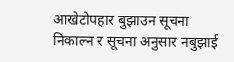आखेटोपहार बुझाउन सूचना निकाल्न र सूचना अनुसार नबुझाई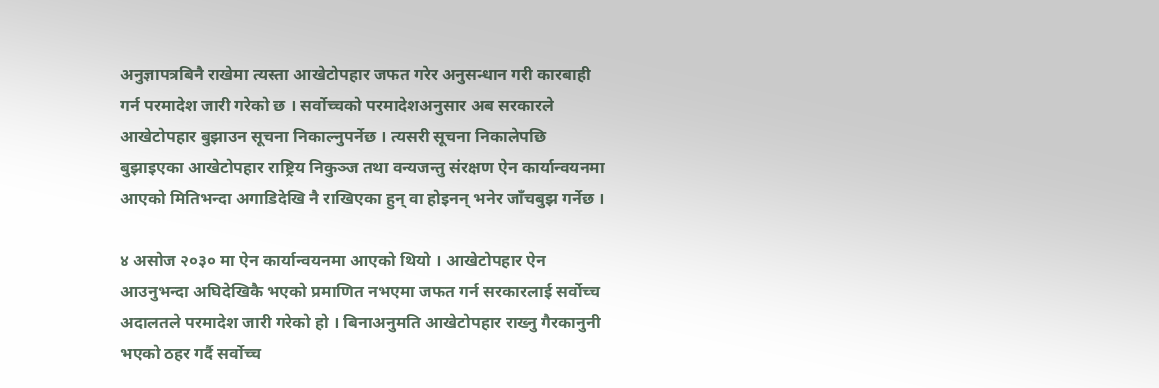अनुज्ञापत्रबिनै राखेमा त्यस्ता आखेटोपहार जफत गरेर अनुसन्धान गरी कारबाही गर्न परमादेश जारी गरेको छ । सर्वोच्चको परमादेशअनुसार अब सरकारले आखेटोपहार बुझाउन सूचना निकाल्नुपर्नेछ । त्यसरी सूचना निकालेपछि बुझाइएका आखेटोपहार राष्ट्रिय निकुञ्ज तथा वन्यजन्तु संरक्षण ऐन कार्यान्वयनमा आएको मितिभन्दा अगाडिदेखि नै राखिएका हुन् वा होइनन् भनेर जाँचबुझ गर्नेछ ।

४ असोज २०३० मा ऐन कार्यान्वयनमा आएको थियो । आखेटोपहार ऐन आउनुभन्दा अघिदेखिकै भएको प्रमाणित नभएमा जफत गर्न सरकारलाई सर्वोच्च अदालतले परमादेश जारी गरेको हो । बिनाअनुमति आखेटोपहार राख्नु गैरकानुनी भएको ठहर गर्दै सर्वोच्च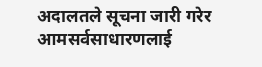अदालतले सूचना जारी गरेर आमसर्वसाधारणलाई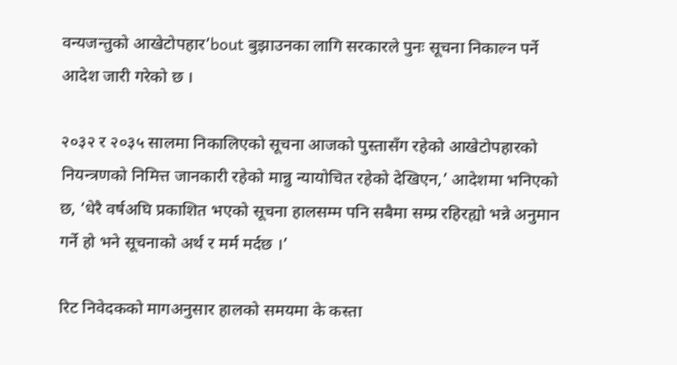वन्यजन्तुको आखेटोपहार’bout बुझाउनका लागि सरकारले पुनः सूचना निकाल्न पर्ने आदेश जारी गरेको छ ।

२०३२ र २०३५ सालमा निकालिएको सूचना आजको पुस्तासँग रहेको आखेटोपहारको नियन्त्रणको निमित्त जानकारी रहेको मान्नु न्यायोचित रहेको देखिएन,’ आदेशमा भनिएको छ, ‘धेरै वर्षअघि प्रकाशित भएको सूचना हालसम्म पनि सबैमा सम्प्र रहिरह्यो भन्ने अनुमान गर्ने हो भने सूचनाको अर्थ र मर्म मर्दछ ।’

रिट निवेदकको मागअनुसार हालको समयमा के कस्ता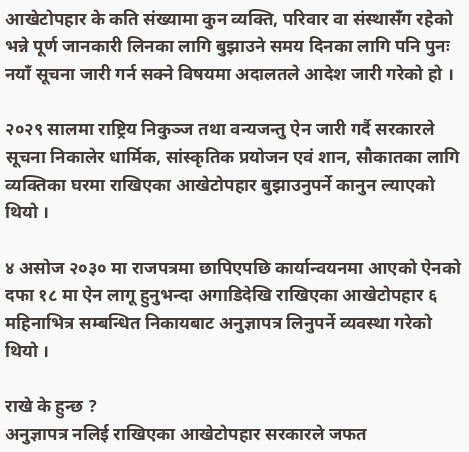आखेटोपहार के कति संख्यामा कुन व्यक्ति, परिवार वा संस्थासँग रहेको भन्ने पूर्ण जानकारी लिनका लागि बुझाउने समय दिनका लागि पनि पुनः नयाँ सूचना जारी गर्न सक्ने विषयमा अदालतले आदेश जारी गरेको हो ।

२०२९ सालमा राष्ट्रिय निकुञ्ज तथा वन्यजन्तु ऐन जारी गर्दै सरकारले सूचना निकालेर धार्मिक, सांस्कृतिक प्रयोजन एवं शान, सौकातका लागि व्यक्तिका घरमा राखिएका आखेटोपहार बुझाउनुपर्ने कानुन ल्याएको थियो ।

४ असोज २०३० मा राजपत्रमा छापिएपछि कार्यान्वयनमा आएको ऐनको दफा १८ मा ऐन लागू हुनुभन्दा अगाडिदेखि राखिएका आखेटोपहार ६ महिनाभित्र सम्बन्धित निकायबाट अनुज्ञापत्र लिनुपर्ने व्यवस्था गरेको थियो ।

राखे के हुन्छ ?
अनुज्ञापत्र नलिई राखिएका आखेटोपहार सरकारले जफत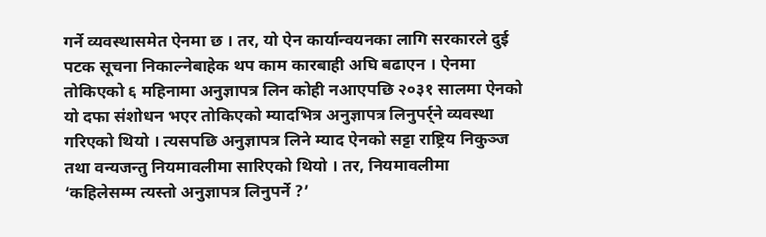गर्ने व्यवस्थासमेत ऐनमा छ । तर, यो ऐन कार्यान्वयनका लागि सरकारले दुई पटक सूचना निकाल्नेबाहेक थप काम कारबाही अघि बढाएन । ऐनमा तोकिएको ६ महिनामा अनुज्ञापत्र लिन कोही नआएपछि २०३१ सालमा ऐनको यो दफा संशोधन भएर तोकिएको म्यादभित्र अनुज्ञापत्र लिनुपर्र्ने व्यवस्था गरिएको थियो । त्यसपछि अनुज्ञापत्र लिने म्याद ऐनको सट्टा राष्ट्रिय निकुञ्ज तथा वन्यजन्तु नियमावलीमा सारिएको थियो । तर, नियमावलीमा ‘कहिलेसम्म त्यस्तो अनुज्ञापत्र लिनुपर्ने ?’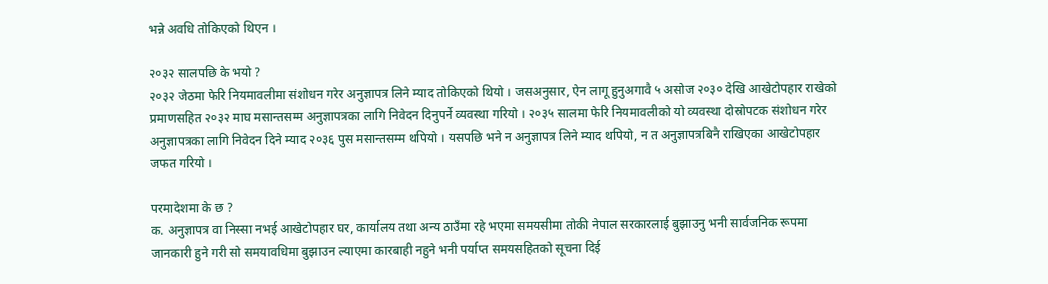भन्ने अवधि तोकिएको थिएन ।

२०३२ सालपछि के भयो ?
२०३२ जेठमा फेरि नियमावलीमा संशोधन गरेर अनुज्ञापत्र लिने म्याद तोकिएको थियो । जसअनुसार, ऐन लागू हुनुअगावै ५ असोज २०३० देखि आखेटोपहार राखेको प्रमाणसहित २०३२ माघ मसान्तसम्म अनुज्ञापत्रका लागि निवेदन दिनुपर्ने व्यवस्था गरियो । २०३५ सालमा फेरि नियमावलीको यो व्यवस्था दोस्रोपटक संशोधन गरेर अनुज्ञापत्रका लागि निवेदन दिने म्याद २०३६ पुस मसान्तसम्म थपियो । यसपछि भने न अनुज्ञापत्र लिने म्याद थपियो, न त अनुज्ञापत्रबिनै राखिएका आखेटोपहार जफत गरियो ।

परमादेशमा के छ ?
क. अनुज्ञापत्र वा निस्सा नभई आखेटोपहार घर, कार्यालय तथा अन्य ठाउँमा रहे भएमा समयसीमा तोकी नेपाल सरकारलाई बुझाउनु भनी सार्वजनिक रूपमा जानकारी हुने गरी सो समयावधिमा बुझाउन ल्याएमा कारबाही नहुने भनी पर्याप्त समयसहितको सूचना दिई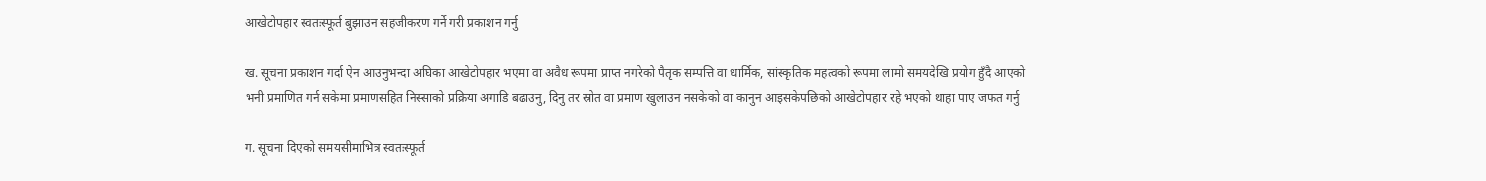आखेटोपहार स्वतःस्फूर्त बुझाउन सहजीकरण गर्ने गरी प्रकाशन गर्नु

ख. सूचना प्रकाशन गर्दा ऐन आउनुभन्दा अघिका आखेटोपहार भएमा वा अवैध रूपमा प्राप्त नगरेको पैतृक सम्पत्ति वा धार्मिक, सांस्कृतिक महत्वको रूपमा लामो समयदेखि प्रयोग हुँदै आएको भनी प्रमाणित गर्न सकेमा प्रमाणसहित निस्साको प्रक्रिया अगाडि बढाउनु, दिनु तर स्रोत वा प्रमाण खुलाउन नसकेको वा कानुन आइसकेपछिको आखेटोपहार रहे भएको थाहा पाए जफत गर्नु

ग. सूचना दिएको समयसीमाभित्र स्वतःस्फूर्त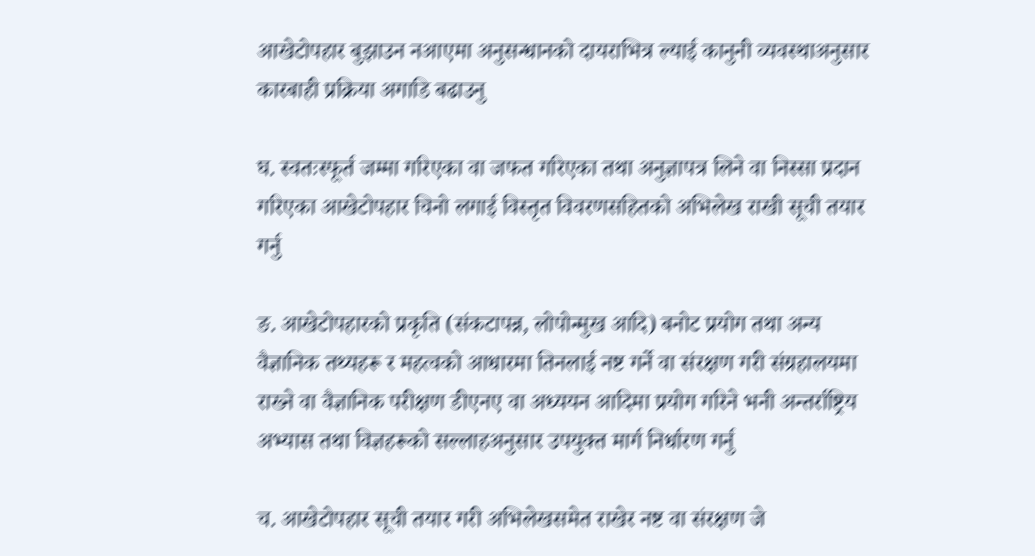आखेटोपहार बुझाउन नआएमा अनुसन्धानको दायराभित्र ल्याई कानुनी व्यवस्थाअनुसार कारबाही प्रक्रिया अगाडि बढाउनु

घ. स्वतःस्फूर्त जम्मा गरिएका वा जफत गरिएका तथा अनुज्ञापत्र लिने वा निस्सा प्रदान गरिएका आखेटोपहार चिनो लगाई विस्तृत विवरणसहितको अभिलेख राखी सूची तयार गर्नु

ङ. आखेटोपहारको प्रकृति (संकटापन्न, लोपोन्मुख आदि) बनोट प्रयोग तथा अन्य वैज्ञानिक तथ्यहरू र महत्वको आधारमा तिनलाई नष्ट गर्ने वा संरक्षण गरी संग्रहालयमा राख्ने वा वैज्ञानिक परीक्षण डीएनए वा अध्ययन आदिमा प्रयोग गरिने भनी अन्तर्राष्ट्रिय अभ्यास तथा विज्ञहरूको सल्लाहअनुसार उपयुक्त मार्ग निर्धारण गर्नु

च. आखेटोपहार सूची तयार गरी अभिलेखसमेत राखेर नष्ट वा संरक्षण जे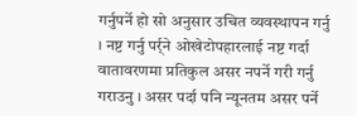गर्नुपर्ने हो सो अनुसार उचित व्यवस्थापन गर्नु । नष्ट गर्नु पर्र्ने ओखेटोपहारलाई नष्ट गर्दा वातावरणमा प्रतिकुल असर नपर्ने गरी गर्नु गराउनु । असर पर्दा पनि न्यूनतम असर पर्ने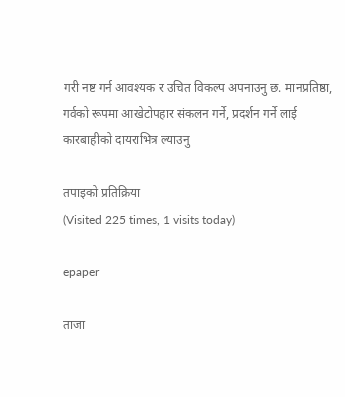गरी नष्ट गर्न आवश्यक र उचित विकल्प अपनाउनु छ. मानप्रतिष्ठा, गर्वको रूपमा आखेटोपहार संकलन गर्ने, प्रदर्शन गर्ने लाई कारबाहीको दायराभित्र ल्याउनु

तपाइको प्रतिक्रिया
(Visited 225 times, 1 visits today)

epaper

ताजा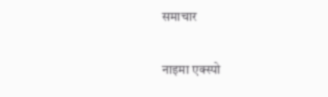समाचार

नाइमा एक्स्पो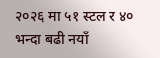२०२६ मा ५१ स्टल र ४० भन्दा बढी नयाँ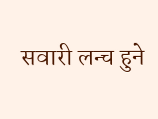सवारी लन्च हुने